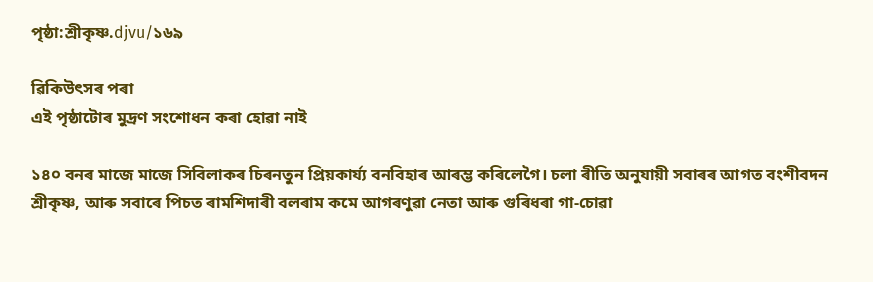পৃষ্ঠা:শ্ৰীকৃষ্ণ.djvu/১৬৯

ৱিকিউৎসৰ পৰা
এই পৃষ্ঠাটোৰ মুদ্ৰণ সংশোধন কৰা হোৱা নাই

১৪০ বনৰ মাজে মাজে সিবিলাকৰ চিৰনতুন প্ৰিয়কাৰ্য্য বনবিহাৰ আৰম্ভ কৰিলেগৈ। চলা ৰীতি অনুযায়ী সবাৰৰ আগত বংশীবদন শ্ৰীকৃষ্ণ, আৰু সবাৰে পিচত ৰামশিদাৰী বলৰাম কমে আগৰণুৱা নেতা আৰু গুৰিধৰা গা-চোৱা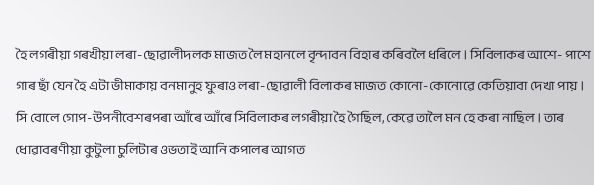হৈ লগৰীয়া গৰখীয়া লৰা-ছোৱালীদলক মাজত লৈ মহানলে বৃন্দাবন বিহাৰ কৰিবলৈ ধৰিলে। সিবিলাকৰ আশে- পাশে গাৰ ছাঁ যেন হৈ এটা ভীমাকায় বনমানুহ ফুৰাও লৰা-ছোৱালী বিলাকৰ মাজত কোনো-কোনোৱে কেতিয়াবা দেখা পায়। সি বোলে গোপ-উপনীবেশৰপৰা আঁৰে আঁৰে সিবিলাকৰ লগৰীয়া হৈ গৈছিল, কেৱে তালৈ মন হে কৰা নাছিল। তাৰ ধোৱাবৰণীয়া কুটুলা চুলিটাৰ ওভতাই আনি কপালৰ আগত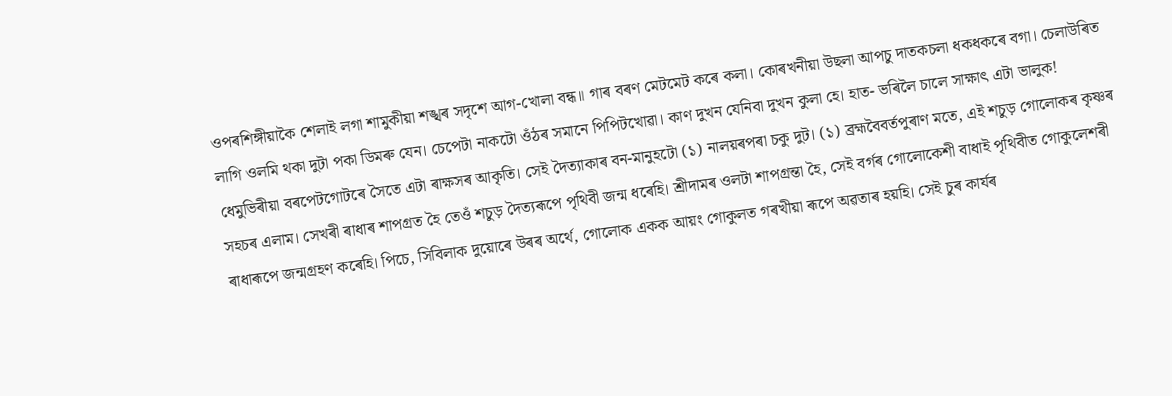ওপৰশিঙ্গীয়াকৈ শেলাই লগা শামুকীয়া শঙ্খৰ সদৃশে আগ-খোলা বন্ধ॥ গাৰ বৰণ মেটমেট কৰে কলা। কোৰখনীয়া উছলা আপচু দাতকচলা ধকধকৰে বগা। চেলাউৰিত লাগি ওলমি থকা দুটা পকা ডিমৰু যেন। চেপেটা নাকটো ওঁঠৰ সমানে পিপিটখোৱা। কাণ দুখন যেনিবা দুখন কুলা হে। হাত- ভৰিলৈ চালে সাক্ষাৎ এটা ভালুক! ধেমুভিৰীয়া বৰপেটগোটৰে সৈতে এটা ৰাক্ষসৰ আকৃতি। সেই দৈত্যাকাৰ বন-মানুহটো (১) নালয়ৰপৰা চকু দুট। (১) ব্ৰহ্মবৈবৰ্তপুৰাণ মতে, এই শচুড় গোলোকৰ কৃষ্ণৰ সহচৰ এলাম। সেখৰী ৰাধাৰ শাপগ্ৰত হৈ তেওঁ শচুড় দৈত্যৰূপে পৃথিবী জন্ম ধৰেহি। শ্ৰীদামৰ ওলটা শাপগ্ৰন্তা হৈ, সেই বৰ্গৰ গোলোকেশী বাধাই পৃথিবীত গোকুলেশৰী ৰাধাৰূপে জন্মগ্ৰহণ কৰেহি। পিচে, সিবিলাক দুয়োৰে উৰৰ অৰ্থে, গোলোক একক আয়ং গোকুলত গৰখীয়া ৰূপে অৱতাৰ হয়হি। সেই চুৰ কাৰ্যৰ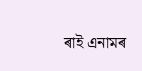ৰাই এনামৰ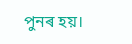পুনৰ হয়।